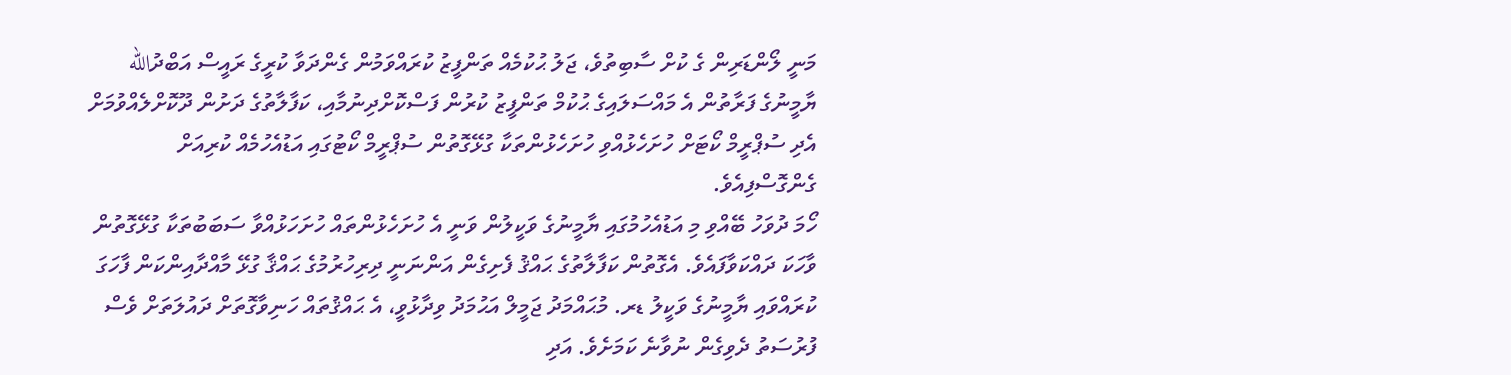މަނީ ލޯންޑަރިން ގެ ކުށް ސާބިތުވެ، ޖަލު ޙުކުމެއް ތަންފީޒު ކުރައްވަމުން ގެންދަވާ ކުރީގެ ރައީސް އަބްދުالله ޔާމީނުގެ ފަރާތުން އެ މައްސަލައިގެ ޙުކުމް ތަންފީޒު ކުރުން ފަސްކޮށްދިނުމާއި، ކަފާލާތުގެ ދަށުން ދޫކޮށްލެއްވުމަށް އެދި ސުޕްރީމް ކޯޓަށް ހުށަހެޅުއްވި ހުށަހެޅުންތަކާ ގުޅޭގޮތުން ސުޕްރީމް ކޯޓުގައި އަޑުއެހުމެއް ކުރިއަށް ގެންގޮސްފިއެވެ.
ހޯމަ ދުވަހު ބޭއްވި މި އަޑުއެހުމުގައި ޔާމީނުގެ ވަކީލުން ވަނީ އެ ހުށަހެޅުންތައް ހުށަހަޅުއްވާ ސަބަބުތަކާ ގުޅޭގޮތުން ވާހަކަ ދައްކަވާފައެވެ. އެގޮތުން ކަފާލާތުގެ ޙައްޤު ފެށިގެން އަންނަނީ ދިރިހުރުމުގެ ޙައްޤާ ގުޅޭ މާއްދާއިންކަން ފާހަގަ ކުރައްވައި ޔާމީނުގެ ވަކީލު ޑރ. މުޙައްމަދު ޖަމީލް އަޙުމަދު ވިދާޅުވީ، އެ ޙައްޤުތައް ހަނިވާގޮތަށް ދައުލަތަށް ވެސް ފުރުސަތު ދެވިގެން ނުވާނެ ކަމަށެވެ. އަދި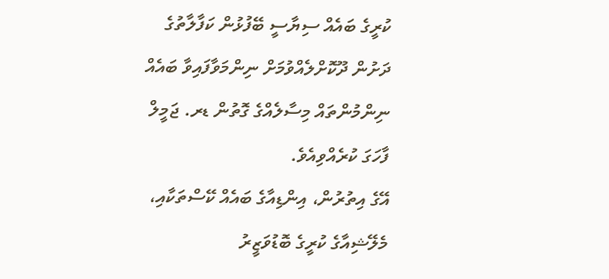ކުރީގެ ބައެއް ސިޔާސީ ބޭފުޅުން ކަފާލާތުގެ ދަށުން ދޫކޮށްލެއްވުމަށް ނިންމަވާފައިވާ ބައެއް ނިންމުންތައް މިސާލެއްގެ ގޮތުން ޑރ. ޖަމީލް ފާހަގަ ކުރެއްވިއެވެ.
އޭގެ އިތުރުން، އިންޑިއާގެ ބައެއް ކޭސްތަކާއި، މެލޭޝިއާގެ ކުރީގެ ބޮޑުވަޒީރު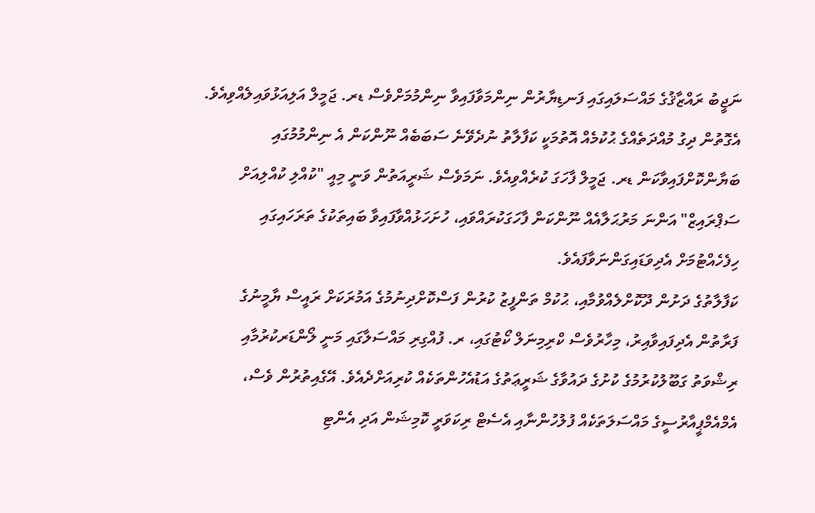ނަޖީބު ރައްޒާޤުގެ މައްސަލައިގައި ފަނޑިޔާރުން ނިންމަވާފައިވާ ނިންމުމަށްވެސް ޑރ. ޖަމީލް އަލިއަޅުވައިލެއްވިއެވެ. އެގޮތުން ދިގު މުއްދަތެއްގެ ޙުކުމެއް އޮތުމަކީ ކަފާލާތު ނުދެވޭނެ ސަބަބެއް ނޫންކަން އެ ނިންމުމުގައި ބަޔާންކޮށްފައިވާކަން ޑރ. ޖަމީލް ފާހަގަ ކުރެއްވިއެވެ. ނަމަވެސް ޝަރީއަތުން ވަނީ މިއީ "ކުއްލި ކުއްލިއަށް ސަޕްރައިޒް" އަންނަ މަރުޙަލާއެއް ނޫންކަން ފާހަގަކުރައްވައި، ހުށަހަޅުއްވާފައިވާ ބައިތަކުގެ ތަރަހައިގައި ހިފެހެއްޓުމަށް އެދިވަޑައިގަންނަވާފައެވެ.
ކަފާލާތުގެ ދަށުން ދޫކޮށްލެއްވުމާއި، ޙުކުމް ތަންފީޒު ކުރުން ފަސްކޮށްދިނުމުގެ އަމުރަކަށް ރައީސް ޔާމީނުގެ ފަރާތުން އެދިފައިވާއިރު، މިހާރުވެސް ކްރިމިނަލް ކޯޓުގައި، ރ. ފުއްގިރި މައްސަލާގައި މަނީ ލޯންޑަރކުރުމާއި ރިޝްވަތު ގަބޫލުކުރުމުގެ ކުށުގެ ދައުވާގެ ޝަރީޢަތުގެ އަޑުއެހުންތަކެއް ކުރިއަށްދެއެވެ. އޭގެއިތުރުން ވެސް، އެމްއެމްޕީއާރުސީގެ މައްސަލަތަކެއް ފުލުހުންނާއި އެސެޓް ރިކަވަރީ ކޮމިޝަން އަދި އެންޓި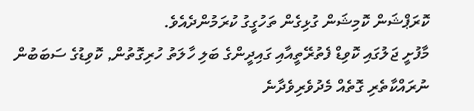ކޮރަޕްޝަން ކޮމިޝަން ގުޅިގެން ތަހުގީގު ކުރަމުންދެއެވެ.
މާފުށީ ޖަލުގައި ކޮވިޑް ފެތުރޭތީއާއި ގައިދީންގެ ބަލި ހާލަތު ހުރިގޮތުން, ކޮވިޑުގެ ސަބަބުން ނުރައްކާތެރި ގޮތެއް މެދުވެރިވެދާނެ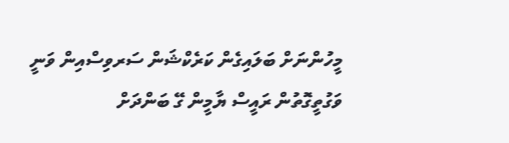މީހުންނަށް ބަލައިގެން ކަރެކްޝަން ސަރވިސްއިން ވަނީ ވަގުތީގޮތުން ރައީސް ޔާމީން ގޭ ބަންދަށް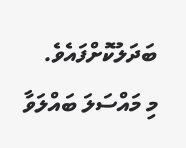ބަދަލުކޮށްފައެވެ.
މި މައްސަލަ ބައްލަވާ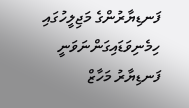ފަނޑިޔާރުންގެ މަޖިލީހުގައި ހިމެނިވަޑައިގަންނަވަނީ ފަނޑިޔާރު މަހާޒް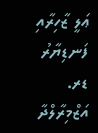ޢަލީ ޒާހިރާއި ފަނޑިޔާރު ޑރ. އަޒްމިރާލްދާ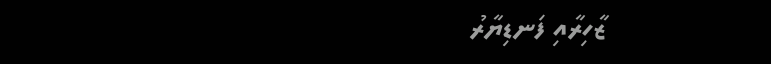ޒާހިރާއި ފަނޑިޔާރު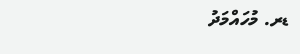ޑރ. މުހައްމަދު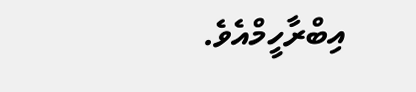އިބްރާހީމްއެވެ.